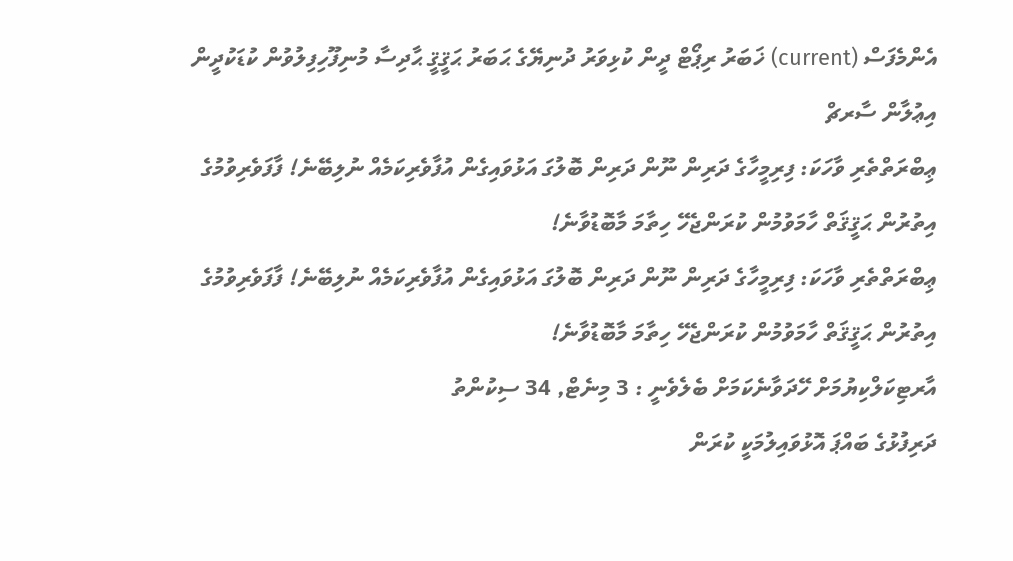އެންމެފަސް (current) ޚަބަރު ރިޕޯޓް ދީން ކުޅިވަރު ދުނިޔޭގެ ޙަބަރު ޙަޤީޤީ ޙާދިސާ މުނިފޫހިފިލުވުން ކުޑަކުދީން އިޢުލާން ސާރޗް
ޢިބްރަތްތެރި ވާހަކަ: ފިރިމީހާގެ ދަރިން ނޫން ދަރިން ބޮލުގަ އަޅުވައިގެން އުފާވެރިކަމެއް ނުލިބޭނެ! ފާފަވެރިވުމުގެ އިތުރުން ޙަޤީޤަތް ހާމަވުމުން ކުރަންޖެހޭ ހިތާމަ މާބޮޑުވާނެ!
ޢިބްރަތްތެރި ވާހަކަ: ފިރިމީހާގެ ދަރިން ނޫން ދަރިން ބޮލުގަ އަޅުވައިގެން އުފާވެރިކަމެއް ނުލިބޭނެ! ފާފަވެރިވުމުގެ އިތުރުން ޙަޤީޤަތް ހާމަވުމުން ކުރަންޖެހޭ ހިތާމަ މާބޮޑުވާނެ!
އާރޓިކަލްކިޔުމަށް ހޭދަވާނެކަމަށް ބެލެވެނީ : 3 މިނެޓް, 34 ސިކުންތު
ދަރިފުޅުގެ ބައްޕަ އޮޅުވައިލުމަކީ ކުރަން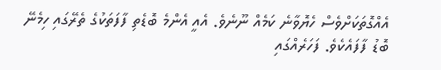އެއްގޮތަކަށްވެސް ހެޔޮވާނެ ކަމެއް ނޫނެވެ. އެއީ އެންމެ ބޮޑެތި ފާފަތަކުގެ ތެރޭގައި ހިމެނޭ ބޮޑު ފާފައެކެވެ. ފަހަރެއްގައި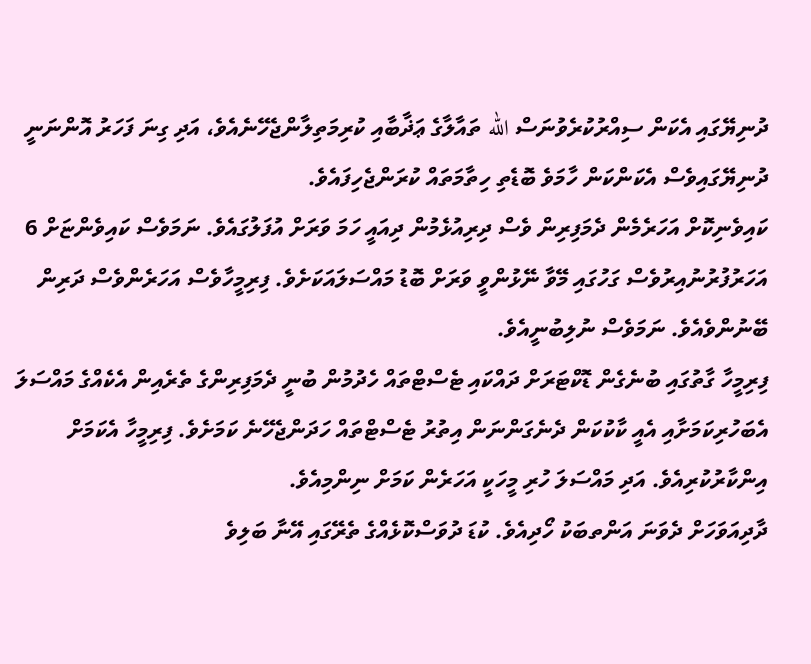ދުނިޔޭގައި އެކަން ސިއްރުކުރެވުނަސް الله ތައާލާގެ ޢަޛާބާއި ކުރިމަތިލާންޖެހޭނެއެވެ، އަދި ގިނަ ފަހަރު އޮންނަނީ ދުނިޔޭގައިވެސް އެކަންކަން ހާމަވެ ބޮޑެތި ހިތާމަތައް ކުރަންޖެހިފައެވެ.
ކައިވެނިކޮށް އަހަރެމެން ދެމަފިރިން ވެސް ދިރިއުޅެމުން ދިއައީ ހަމަ ވަރަށް އުފަލުގައެވެ. ނަމަވެސް ކައިވެންޏަށް 6 އަހަރުފުރުނުއިރުވެސް ގަހުގައި މޭވާ ނޭޅުންވީ ވަރަށް ބޮޑު މައްސަލައަކަށެވެ. ފިރިމީހާވެސް އަހަރެންވެސް ދަރިން ބޭނުންވެއެވެ. ނަމަވެސް ނުލިބުނީއެވެ.
ފިރިމީހާ ގާތުގައި ބުނެގެން ޑޮކްޓަރަށް ދައްކައި ޓެސްޓްތައް ހެދުމުން ބުނީ ދެމަފިރިންގެ ތެރެއިން އެކެއްގެ މައްސަލަ އެބަހުރިކަމަށާއި އެއީ ކާކުކަން ދެނެގަންނަން އިތުރު ޓެސްޓްތައް ހަދަންޖެހޭނެ ކަމަށެވެ. ފިރިމީހާ އެކަމަށް އިންކާރުކުރިއެވެ. އަދި މައްސަލަ ހުރި މީހަކީ އަހަރެން ކަމަށް ނިންމިއެވެ.
ދާދިއަވަހަށް ދެވަނަ އަންތބަކު ހޯދިއެވެ. ކުޑަ ދުވަސްކޮޅެއްގެ ތެރޭގައި އޭނާ ބަލިވެ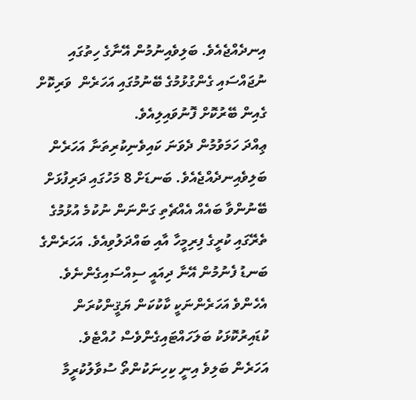އިނދެއްޖެއެވެ. ބަލިވެއިނުމުން އޭނާގެ ހިތުގައި ނުޖައްސައި ގެންގުޅުމުގެ ބޭނުމުގައި އަހަރެން  ވަރިކޮށް ގެއިން ބޭރުކޮށް ފޮނުވައިލިއެވެ.
ޢިއްދަ ހަމަވުމުން ދެވަނަ ކައިވެނިކުރިތަނާ އަހަރެން ބަލިވެއިނދެއްޖެއެވެ. ބަނޑަށް 8 މަހުގައި ދަރިފުޅަށް ބޭނުންވާ ބައެއް އެއްޗެތި ގަންނަން ނުކުމެ އުޅުމުގެ ތެރޭގައި ކުރީގެ ފިރިމީހާ އާއި ބައްދަލުވިއެވެ. އަހަރެންގެ ބަނޑު ފެނުމުން އޭނާ ދިއައީ ސިއްސައިގެންނެވެ. އެހެންވެ އަހަރެންނަކީ ކާކުކަން ޔަޤީންކުރަން ކުޑައިރުކޮޅަކު ބަލަހައްޓައިގެންވެސް ހުއްޓެވެ.
އަހަރެން ބަލިވެ އިނީ ކިހިނަކުންތޯ ސުވާލުކުރީމާ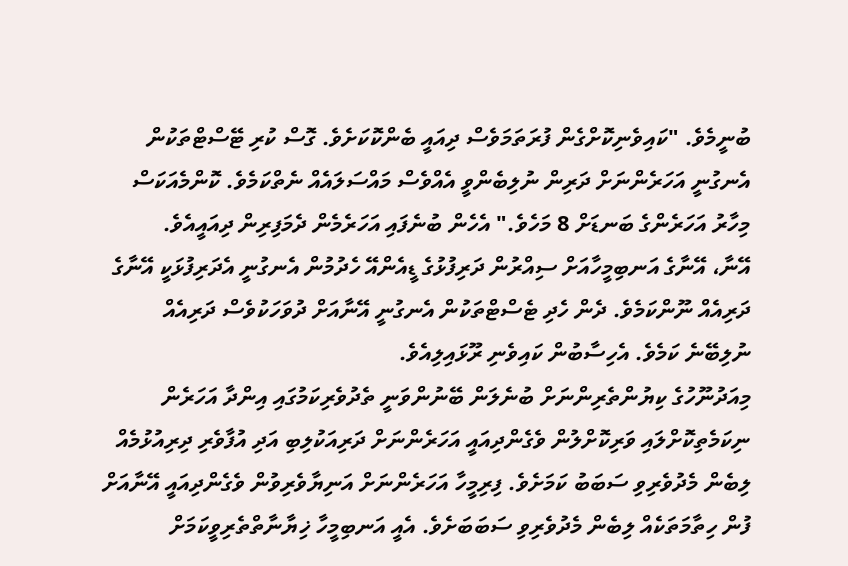ބުނީމެވެ. "ކައިވެނިކޮށްގެން ފުރަތަމަވެސް ދިއައީ ބެންކޮކަށެވެ. ގޮސް ކުރި ޓޭސްޓްތަކުން އެނގުނީ އަހަރެންނަށް ދަރިން ނުލިބެންވީ އެއްވެސް މައްސަލައެއް ނެތްކަމެވެ. ކޮންމެއަކަސް މިހާރު އަހަރެންގެ ބަނޑަށް 8 މަހެވެ." އެހެން ބުނެފައި އަހަރެމެން ދެމަފިރިން ދިއައީއެވެ.
އޭނާ، އޭނާގެ އަނބިމީހާއަށް ސިއްރުން ދަރިފުޅުގެ ޑީއެންއޭ ހެދުމުން އެނގުނީ އެދަރިފުޅަކީ އޭނާގެ ދަރިއެއް ނޫންކަމެވެ. ދެން ހެދި ޓެސްޓްތަކުން އެނގުނީ އޭނާއަށް ދުވަހަކުވެސް ދަރިއެއް ނުލިބޭނެ ކަމެވެ. އެހިސާބުން ކައިވެނި ރޫޅައިލިއެވެ.
މިއަދުނޫހުގެ ކިޔުންތެރިންނަށް ބުނެލަން ބޭނުންވަނީ ތެދުވެރިކަމުގައި އިންދާ އަހަރެން ނިކަމެތިކޮށްލައި ވަރިކޮށްލުން ވެގެންދިއައީ އަހަރެންނަށް ދަރިއަކުލިބި އަދި އުފާވެރި ދިރިއުޅުމެއް ލިބެން މެދުވެރިވި ސަބަބު ކަމަށެވެ. ފިރިމީހާ އަހަރެންނަށް އަނިޔާވެރިވުން ވެގެންދިއައީ އޭނާއަށް ފުން ހިތާމަތަކެއް ލިބެން މެދުވެރިވި ސަބަބަށެވެ. އެއީ އަނބިމީހާ ޚިޔާނާތްތެރިވީކަމަށް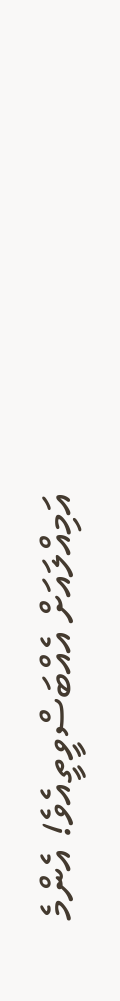އަމިއްލައަށް އެއްބަސްވީތީއެވެ! އެންމެ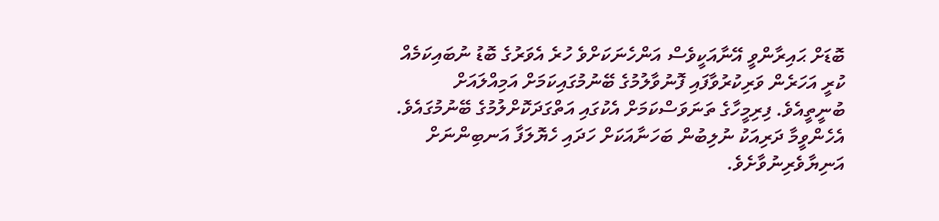ބޮޑަށް ޙައިރާންވީ އޭނާއަކީވެސް އަންހެނަކަށްވެ ހުރެ އެވަރުގެ ބޮޑު ނުބައިކަމެއް ކުރީ އަހަރެން ވަރިކުރުވާފައި ފޮނުވާލުމުގެ ބޭނުމުގައިކަމަށް އަމިއްލައަށް ބުނީތީއެވެ. ފިރިމީހާގެ ތަނަވަސްކަމަށް އެކުގައި އަތްގަދަކޮށްލުމުގެ ބޭނުމުގައެވެ.
އެހެންވީމާ ދަރިއަކު ނުލިބުން ބަހަނާއަކަށް ހަދައި ހެޔޮލަފާ އަނބިންނަށް އަނިޔާވެރިނުވާށެވެ.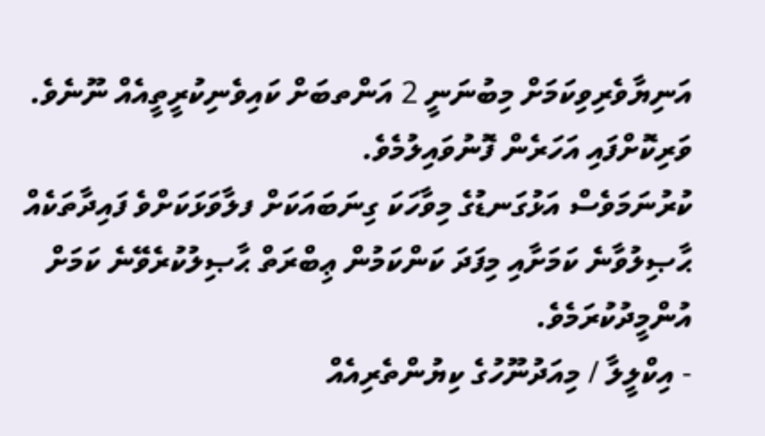އަނިޔާވެރިވިކަމަށް މިބުނަނީ 2 އަންތބަށް ކައިވެނިކުރީތީއެއް ނޫނެވެ. ވަރިކޮށްފައި އަހަރެން ފޮނުވައިލުމެވެ.
ކުރުނަމަވެސް އަޅުގަނޑުގެ މިވާހަކަ ގިނަބައަކަށް ފލާވަޅަކަށްވެ ފައިދާތަކެއް ޙާޞިލުވާނެ ކަމަށާއި މިފަދަ ކަންކަމުން ޢިބްރަތް ޙާޞިލުކުރެވޭނެ ކަމަށް އުންމީދުކުރަމެވެ.
- އިކްލީލާ / މިއަދުނޫހުގެ ކިޔުންތެރިއެއް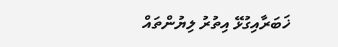ޚަބަރާއިގުޅޭ އިތުރު ލިޔުންތައް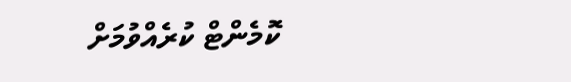ކޮމެންޓް ކުރެއްވުމަށް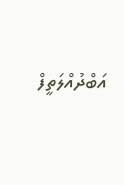އަބްދުއްލަތީފް